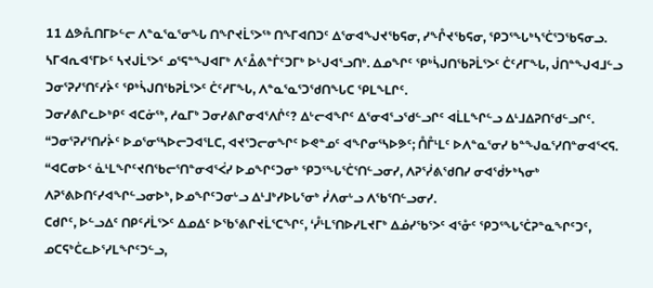11 ᐃᕗᕅᑎᒥᐅᓪᓕ ᐱᓐᓇᕐᓇᕐᓂᖓ ᑎᖏᔪᒫᕐᐳᖅ ᑎᖕᒥᐊᑎᑐᑦ ᐃᕐᓂᐊᖑᔪᖃᕋᓂ, ᓯᖎᔪᖃᕋᓂ, ᕿᑐᕐᖓᒃᓴᕐᑖᕐᑐᖃᕋᓂᓗ.
ᓴᒥᐊᕆᐊᕐᒥᐅᑦ ᓴᔪᒍᒫᕐᐳᑦ ᓄᕐᕋᓐᖑᐊᒥᒃ ᐱᑦᐂᕕᓐᒦᑦᑐᒥᒃ ᐅᒡᒍᐊᕐᓗᑎᒃ. ᐃᓄᖏᑦ ᕿᒃᓵᒍᑎᖃᕈᒫᕐᐳᑦ ᑖᑦᓱᒥᖓ, ᒎᑎᓐᖑᐊᒧᓪᓗ ᑐᓂᕐᕈᓯᕐᑎᑦᓯᔩᑦ ᕿᒃᓵᒍᑎᖃᕈᒫᕐᐳᑦ ᑖᑦᓱᒥᖓ, ᐱᓐᓇᕐᓇᕐᑐᖁᑎᖓᑕ ᕿᒪᖕᒪᒋᑦ.
ᑐᓂᓯᕕᒋᓚᐅᒃᑭᑦ ᐊᑕᓃᖅ, ᓱᓇᒥᒃ ᑐᓂᓯᕕᒋᓂᐊᕐᐱᒌᑦ? ᐃᒡᓕᐊᖏᑦ ᐃᕐᓂᐊᕐᓗᖁᓪᓗᒋᑦ ᐊᒫᒪᖏᓪᓗ ᐃᒻᒧᐃᕈᑎᖁᓪᓗᒋᑦ.
“ᑐᓂᕐᕈᓯᕐᑎᓯᔩᑦ ᐅᓄᕐᓂᕐᓴᐅᓕᑐᐊᕐᒪᑕ, ᐊᔪᕐᑐᓕᓂᖏᑦ ᐅᕙᓐᓄᑦ ᐊᖏᓂᕐᓴᐅᕗᑦ; ᑍᒤᒻᒪᑦ ᐅᐱᓐᓇᕐᓂᓯ ᑲᓐᖑᓇᕐᓯᑎᓐᓂᐊᕐᐸᕋ.
“ᐊᑕᓂᐅᑉ ᓈᒻᒪᖏᑦᔪᑎᖃᓕᕐᑎᓐᓂᐊᕐᐹᓯ ᐅᓄᖏᑦᑐᓂᒃ ᕿᑐᕐᖓᕐᑖᕐᑎᓪᓗᓂᓯ, ᐱᕈᕐᓰᕕᖁᑎᓯ ᓂᐊᖂᔭᒃᓴᓂᒃ ᐱᕈᕐᕕᐅᑎᑦᓯᐊᖏᓪᓗᓂᐅᒃ, ᐅᓄᖏᑦᑐᓂᒡᓗ ᐃᒻᒧᒃᓯᐅᒐᕐᓂᒃ ᓰᐱᓂᒡᓗ ᐱᖃᕐᑎᓪᓗᓂᓯ.
ᑕᑯᒋᑦ, ᐅᓪᓗᐃᑦ ᑎᑭᑦᓱᒫᕐᐳᑦ ᐃᓄᐃᑦ ᐅᖃᕐᕕᒋᔪᒫᕐᑕᖏᑦ, ‘ᓮᒻᒪᕐᑎᐅᓯᒪᔪᒥᒃ ᐃᓅᓯᖃᕐᐳᑦ ᐊᕐᓁᑦ ᕿᑐᕐᖓᕐᑖᕈᓐᓇᖏᑦᑐᑦ, ᓄᑕᕋᒃᑖᓚᐅᕐᓯᒪᖏᑦᑐᓪᓗ,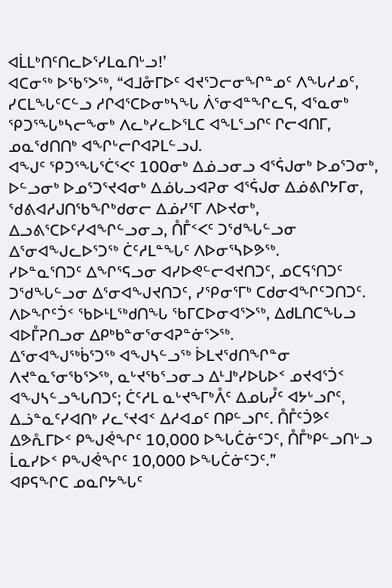ᐊᒫᒪᒃᑎᑦᑎᓚᐅᕐᓯᒪᓇᑎᒡᓗ!’
ᐊᑕᓂᖅ ᐅᖃᕐᐳᖅ, “ᐊᒧᓁᒥᐅᑦ ᐊᔪᕐᑐᓕᓂᖏᓐᓄᑦ ᐱᖓᓱᓄᑦ, ᓯᑕᒪᖓᑦᑕᓪᓗ ᓱᒋᐊᕐᑕᐅᓂᒃᓴᖓ ᐲᕐᓂᐊᓐᖏᓚᕋ, ᐊᕐᓇᓂᒃ ᕿᑐᕐᖓᒃᓴᓕᖕᓂᒃ ᐱᓚᒃᓯᓚᐅᕐᒪᑕ ᐊᖕᒪᕐᓗᒋᑦ ᒋᓕᐊᑎᒥ, ᓄᓇᖁᑎᑎᒃ ᐊᖏᒡᓕᒋᐊᕈᒪᓪᓗᒍ.
ᐊᖑᑦ ᕿᑐᕐᖓᕐᑖᕐᐸᑦ 100ᓂᒃ ᐃᓅᓗᓂᓗ ᐊᕐᕌᒍᓂᒃ ᐅᓄᕐᑐᓂᒃ, ᐅᓪᓗᓂᒃ ᐅᓄᕐᑐᕐᔪᐊᓂᒃ ᐃᓅᒐᓗᐊᕈᓂ ᐊᕐᕌᒍᓂ ᐃᓅᕕᒋᔭᒥᓂ, ᖁᕕᐊᓱᒍᑎᖃᖏᒃᑯᓂᓕ ᐃᓅᓯᕐᒥ ᐱᐅᔪᓂᒃ, ᐃᓗᕕᕐᑕᐅᑦᓯᐊᖏᓪᓗᓂᓗ, ᑍᒤᑉᐸᑦ ᑐᖁᖓᓪᓗᓂ ᐃᕐᓂᐊᖑᓚᐅᕐᑐᖅ ᑖᑦᓱᒪᓐᖓᑦ ᐱᐅᓂᕐᓴᐅᕗᖅ.
ᓯᐅᓐᓇᕐᑎᑐᑦ ᐃᖏᕐᕋᓗᓂ ᐊᓯᐅᕙᓪᓕᐊᔪᑎᑐᑦ, ᓄᑕᕋᕐᑎᑐᑦ ᑐᖁᖓᓪᓗᓂ ᐃᕐᓂᐊᖑᔪᑎᑐᑦ, ᓯᕿᓂᕐᒥᒃ ᑕᑯᓂᐊᖏᑦᑐᑎᑐᑦ.
ᐱᐅᖏᑦᑑᑉ ᖃᐅᒻᒪᖅᑯᑎᖓ ᖃᒥᑕᐅᓂᐊᕐᐳᖅ, ᐃᑯᒪᑎᑕᖓᓗ ᐊᐅᒤᕈᑎᓗᓂ ᐃᑭᒃᑲᓐᓂᕐᓂᐊᕈᓐᓃᕐᐳᖅ.
ᐃᕐᓂᐊᖑᖅᑳᕐᑐᖅ ᐊᖑᓴᓪᓗᖅ ᐆᒪᔪᖁᑎᖏᓐᓂ ᐱᔪᓐᓇᕐᓂᖃᕐᐳᖅ, ᓇᒡᔪᖃᕐᓗᓂᓗ ᐃᒻᒧᒃᓯᐅᒐᐅᑉ ᓄᔪᐊᕐᑑᑉ ᐊᖑᓴᓪᓗᖓᑎᑐᑦ; ᑖᑦᓱᒪ ᓇᒡᔪᖕᒥᒃᐰᑦ ᐃᓄᒐᓮᑦ ᐊᔭᒡᓗᒋᑦ, ᐃᓘᓐᓇᑦᓯᐊᑎᒃ ᓯᓚᕐᔪᐊᑉ ᐃᓱᐊᓄᑦ ᑎᑭᓪᓗᒋᑦ. ᑍᒤᑦᑑᕗᑦ ᐃᕗᕅᒥᐅᑉ ᑭᖑᕚᖏᑦ 10,000 ᐅᖓᑖᓃᑦᑐᑦ, ᑍᒤᒃᑭᓪᓗᑎᒡᓗ ᒫᓇᓯᐅᑉ ᑭᖑᕚᖏᑦ 10,000 ᐅᖓᑖᓃᑦᑐᑦ.”
ᐊᑭᕋᖏᑕ ᓄᓇᒋᔭᖓᑦ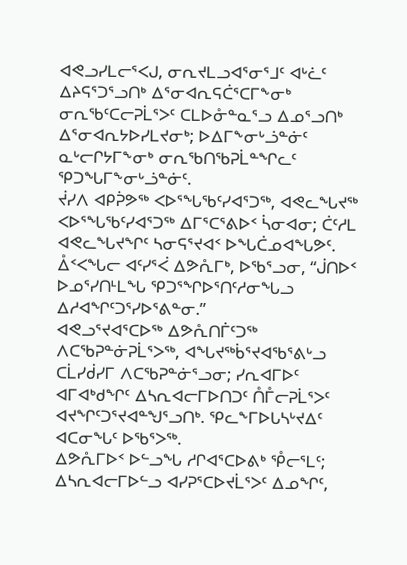ᐊᕙᓗᓯᒪᓕᕐᐸᒍ, ᓂᕆᔪᒪᓗᐊᕐᓂᕐᒧᑦ ᐊᒡᓛᑦ ᐃᔨᕋᕐᑐᕐᓗᑎᒃ ᐃᕐᓂᐊᕆᕋᑖᕐᑕᒥᖕᓂᒃ ᓂᕆᖃᑦᑕᓕᕈᒫᕐᐳᑦ ᑕᒪᐅᓁᓐᓇᕐᓗ ᐃᓄᕐᓗᑎᒃ ᐃᕐᓂᐊᕆᔭᐅᓯᒪᔪᓂᒃ; ᐅᐃᒥᖕᓂᒡᓘᓐᓃᑦ ᓇᒡᓕᒋᔭᒥᖕᓂᒃ ᓂᕆᖃᑎᖃᕈᒫᓐᖏᓚᑦ ᕿᑐᖓᒥᖕᓂᒡᓘᓐᓃᑦ.
ᔫᓯᐱ ᐊᑭᕉᕗᖅ ᐸᐅᕐᖓᖃᑦᓯᐊᕐᑐᖅ, ᐊᕙᓚᖓᔪᖅ ᐸᐅᕐᖓᖃᑦᓯᐊᕐᑐᖅ ᐃᒥᕐᑕᕐᕕᐅᑉ ᓵᓂᐊᓂ; ᑖᑦᓱᒪ ᐊᕙᓚᖓᔪᖏᑦ ᓴᓂᕋᕐᔪᐊᑉ ᐅᖓᑖᓄᐊᖓᕗᑦ.
ᐂᑉᐸᖓᓕ ᐊᑦᓯᕐᐹ ᐃᕗᕅᒥᒃ, ᐅᖃᕐᓗᓂ, “ᒎᑎᐅᑉ ᐅᓄᕐᓯᑎᒻᒪᖓ ᕿᑐᕐᖏᐅᕐᑎᑦᓱᓂᖓᓗ ᐃᓱᐊᖏᑦᑐᕐᓯᐅᕐᕕᓐᓂ.”
ᐊᕙᓗᕐᔪᐊᕐᑕᐅᖅ ᐃᕗᕅᑎᒦᑦᑐᖅ ᐱᑕᖃᕈᓐᓃᕈᒫᕐᐳᖅ, ᐊᖓᔪᖅᑳᕐᔪᐊᖃᕐᕕᒡᓗ ᑕᒫᓯᑰᓯᒥ ᐱᑕᖃᕈᓐᓃᕐᓗᓂ; ᓯᕆᐊᒥᐅᑦ ᐊᒥᐊᒃᑯᖏᑦ ᐃᓴᕆᐊᓕᒥᐅᑎᑐᑦ ᑍᒤᓕᕈᒫᕐᐳᑦ ᐊᔪᖏᑦᑐᕐᔪᐊᓐᖑᕐᓗᑎᒃ. ᕿᓚᖕᒥᐅᒐᓴᒡᔪᐃᑦ ᐊᑕᓂᖓᑦ ᐅᖃᕐᐳᖅ.
ᐃᕗᕅᒥᐅᑉ ᐅᓪᓗᖓ ᓱᒋᐊᕐᑕᐅᕕᒃ ᕾᓕᕐᒪᑦ; ᐃᓴᕆᐊᓕᒥᐅᓪᓗ ᐊᓯᕈᕐᑕᐅᔪᒫᕐᐳᑦ ᐃᓄᖏᑦ,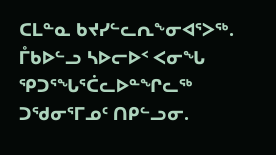ᑕᒪᓐᓇ ᑲᔪᓯᓪᓚᕆᖕᓂᐊᕐᐳᖅ.
ᒤᑲᐅᓪᓗ ᓴᐅᓕᐅᑉ ᐸᓂᖓ ᕿᑐᕐᖓᕐᑖᓚᐅᓐᖏᓚᖅ ᑐᖁᓂᕐᒥᓄᑦ ᑎᑭᓪᓗᓂ.